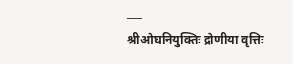___
श्रीओघनियुक्तिः द्रोणीया वृत्तिः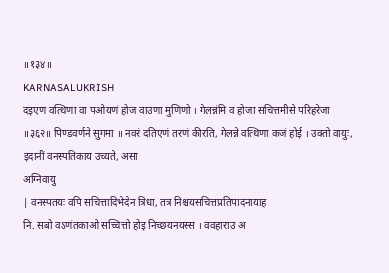॥१३४॥
KARNASALUKRISH
दइएण वत्थिणा वा पओयणं होज वाउणा मुणिणो । गेलन्नंमि व होजा सचित्तमीसे परिहरेजा ॥३६२॥ पिण्डवर्णने सुगमा ॥ नवरं दतिएणं तरणं कीरति, गेलन्ने वत्थिणा कजं होई । उक्तो वायुः, इदानीं वनस्पतिकाय उच्यते, असा
अग्निवायु
| वनस्पतयः वपि सचित्तादिभेदेन त्रिधा, तत्र निश्चयसचित्तप्रतिपादनायाह
नि. सबो वऽणंतकाओ सच्चित्तो होइ निच्छयनयस्स । ववहाराउ अ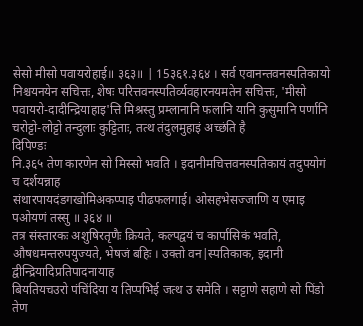सेसो मीसो पवायरोहाई॥ ३६३॥ | 15३६१.३६४ । सर्व एवानन्तवनस्पतिकायो निश्चयनयेन सचित्तः, शेषः परित्तवनस्पतिर्व्यवहारनयमतेन सचित्तः, 'मीसो पवायरो-दादीन्द्रियाहाइ'त्ति मिश्रस्तु प्रम्लानानि फलानि यानि कुसुमानि पर्णानि चरोट्टो-लोट्टो तन्दुलाः कुट्टिताः, तत्थ तंदुलमुहाइं अच्छंति है
दिपिण्डः
नि.३६५ तेण कारणेन सो मिस्सो भवति । इदानीमचित्तवनस्पतिकायं तदुपयोगं च दर्शयन्नाह
संथारपायदंडगखोमिअकप्पाइ पीढफलगाई। ओसहभेसज्जाणि य एमाइ पओयणं तस्सु ॥ ३६४ ॥
तत्र संस्तारकः अशुषिरतृणैः क्रियते, कल्पद्वयं च कार्पासिकं भवति, औषधमन्तरुपयुज्यते, भेषजं बहिः । उक्तो वन|स्पतिकाक, इदानी द्वीन्द्रियादिप्रतिपादनायाह
बियतियचउरो पंचिंदिया य तिप्पभिई जत्थ उ समेति । सट्टाणे सहाणे सो पिंडो तेण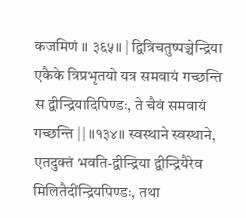कजमिणं ॥ ३६५॥ | द्वित्रिचतुष्पञ्चेन्द्रिया एकैके त्रिप्रभृतयो यत्र समवायं गच्छन्ति स द्वीन्द्रियादिपिण्डः, ते चैवं समवायं गच्छन्ति || ॥१३४॥ स्वस्थाने स्वस्थाने, एतदुक्तं भवति-द्वीन्द्रिया द्वीन्द्रियैरेव मिलितैदींन्द्रियपिण्डः, तथा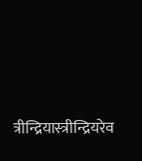त्रीन्द्रियास्त्रीन्द्रियरेव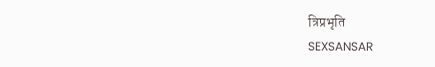त्रिप्रभृति
SEXSANSAR